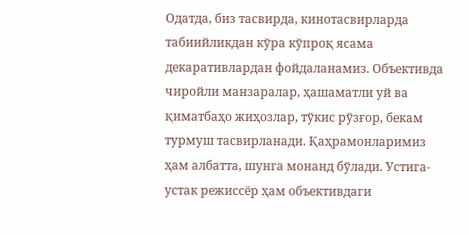Одатда, биз тасвирда, кинотасвирларда табиийликдан кўра кўпроқ ясама декаративлардан фойдаланамиз. Объективда чиройли манзаралар, ҳашаматли уй ва қиматбаҳо жиҳозлар, тўкис рўзғор, бекам турмуш тасвирланади. Қаҳрамонларимиз ҳам албатта, шунга монанд бўлади. Устига-устак режиссёр ҳам объективдаги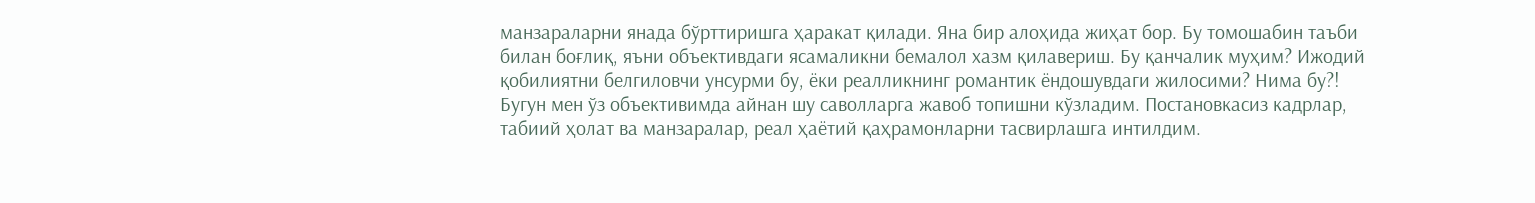манзараларни янада бўрттиришга ҳаракат қилади. Яна бир алоҳида жиҳат бор. Бу томошабин таъби билан боғлиқ, яъни объективдаги ясамаликни бемалол хазм қилавериш. Бу қанчалик муҳим? Ижодий қобилиятни белгиловчи унсурми бу, ёки реалликнинг романтик ёндошувдаги жилосими? Нима бу?! Бугун мен ўз объективимда айнан шу саволларга жавоб топишни кўзладим. Постановкасиз кадрлар, табиий ҳолат ва манзаралар, реал ҳаётий қаҳрамонларни тасвирлашга интилдим.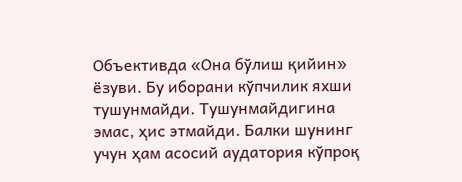Объективда «Она бўлиш қийин» ёзуви. Бу иборани кўпчилик яхши тушунмайди. Тушунмайдигина эмас, ҳис этмайди. Балки шунинг учун ҳам асосий аудатория кўпроқ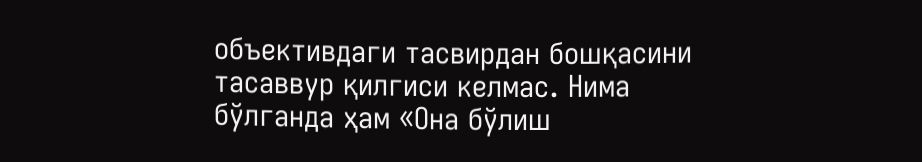объективдаги тасвирдан бошқасини тасаввур қилгиси келмас. Нима бўлганда ҳам «Она бўлиш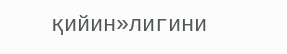қийин»лигини